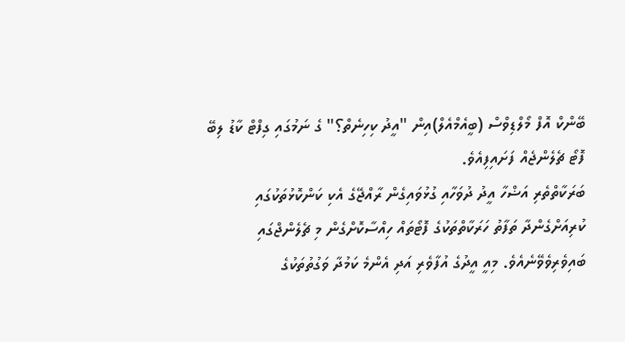ބޭންކް އޮފް މޯލްޑިވްސް (ބީއެމްއެލް)އިން "އީދު ކިހިނެތް؟" ގެ ނަމުގައި ގިފްޓް ކާޑު ލިބޭ ފޮޓޯ ޗެލެންޖެއް ފަށައިފިއެވެ.
ބަރަކާތްތެރި އަޟްހާ އީދު ދުވަހާއި ގުޅުވައިގެން ރާއްޖޭގެ އެކި ކަންކޮޅުތަކުގައި ކުރިއަށްގެންދާ ތަފާތު ހަރަކާތްތަކުގެ ފޮޓޯތައް ހިއްސާކޮށްގެން މި ޗެލެންޖްގައި ބައިވެރިވެވޭނެއެވެ. މިއީ އީދުގެ އުފާވެރި އަދި އެންމެ ކަމުދާ ވަގުތުތަކުގެ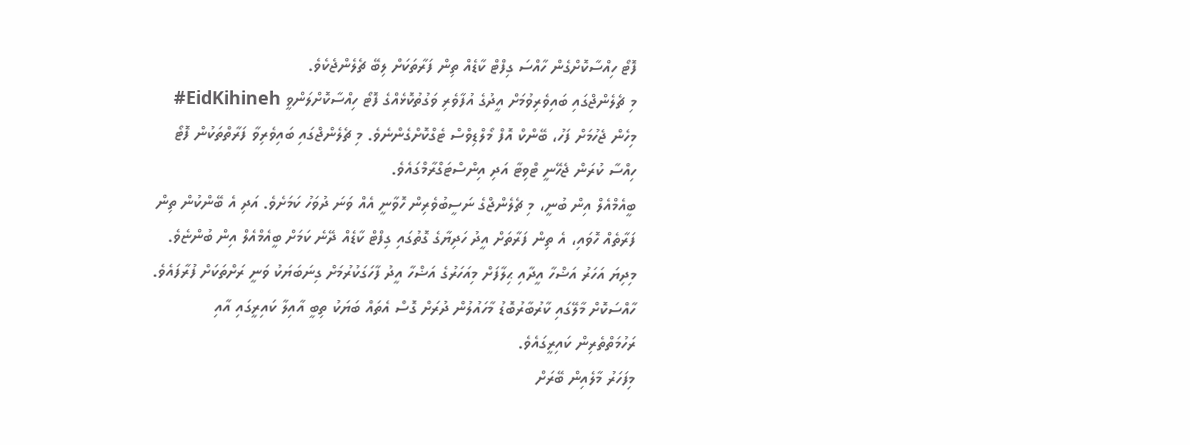ފޮޓޯ ހިއްސާކޮށްގެން ހާއްސަ ގިފްޓް ކާޑެއް ތިން ފަރާތަކަށް ލިބޭ ޗެލެންޖެކެވެ.
މި ޗެލެންޖްގައި ބައިވެރިވުމަށް އީދުގެ އުފާވެރި ވަގުތުކޮޅެއްގެ ފޮޓޯ ހިއްސާކޮށްލަންވީ EidKihineh# މިހެން ޖެހުމަށް ފަހު، ބޭންކް އޮފް މޯލްޑިވްސް ޓެގްކޮށްގެންނެވެ. މި ޗެލެންޖްގައި ބައިވެރިވާ ފަރާތްތަކުން ފޮޓޯ ހިއްސާ ކުރަން ޖެހޭނީ ޓްވިޓާ އަދި އިންސްޓަގްރާމްގައެވެ.
ބީއެމްއެލް އިން ބުނީ، މި ޗެލެންޖްގެ ނަސީބުވެރިން ހޮވާނީ އެއް ވަނަ ދުވަހު ކަމަށެވެ. އަދި އެ ބޭންކުން ތިން ފަރާތެއް ހޮވައި، އެ ތިން ފަރާތަށް އީދު ހަދިޔާގެ ގޮތުގައި ގިފްޓް ކާޑެއް ދޭނެ ކަމަށް ބީއެމްއެލް އިން ބުންޏެވެ.
މިދިޔަ އަހަރު އަޟްހާ އީދާއި ޙިލާފަށް މިއަހަރުގެ އަޟްހާ އީދު ފާހަގަކުރުމަށް ގިނަބަޔަކު ވަނީ ރަށްތަކަށް ފުރާފައެވެ. ހާއްސަކޮށް މާލޭގައި ކާރުބާރުބޮޑު މާހައުލުން ދުރަށް ގޮސް އެތައް ބަޔަކު ތިބީ އާއިލާ ކައިރީގައި އާއި ރަހުމަތްތެރިން ކައިރީގައެވެ.
މިފަހަރު މާލެއިން ބޭރަށް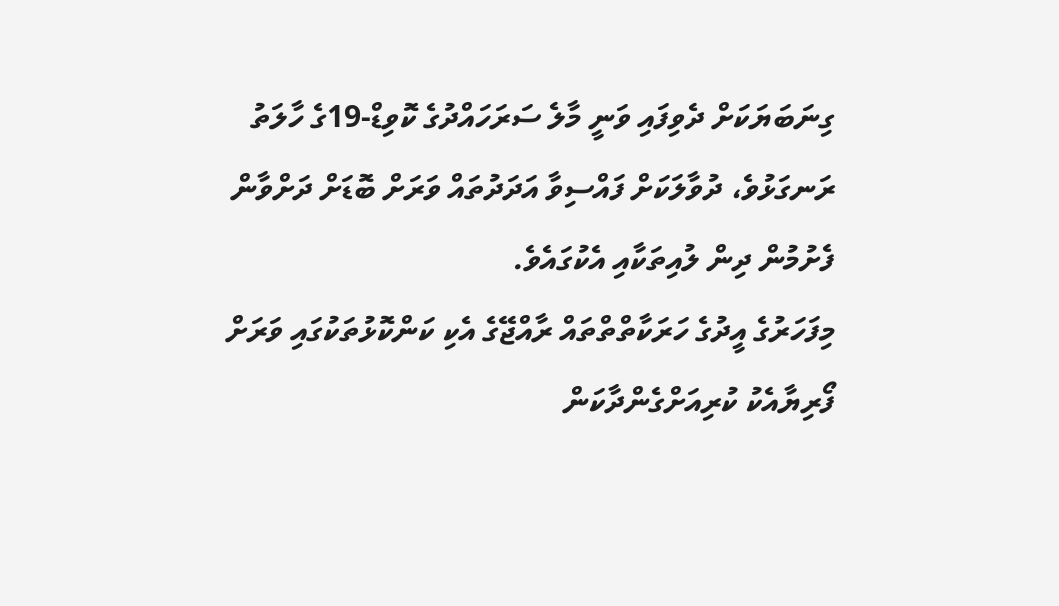ގިނަބަޔަކަށް ދެވިފައި ވަނީ މާލެ ސަރަހައްދުގެ ކޮވިޑް-19ގެ ހާލަތު ރަނގަޅުވެ، ދުވާލަކަށް ފައްސިވާ އަދަދުތައް ވަރަށް ބޮޑަށް ދަށްވާން ފެށުމުން ދިން ލުއިތަކާއި އެކުގައެވެ.
މިފަހަރުގެ އީދުގެ ހަރަކާތްތްތައް ރާއްޖޭގެ އެކި ކަންކޮޅުތަކުގައި ވަރަށް ފޯރިޔާއެކު ކުރިއަށްގެންދާކަން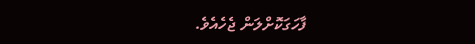ފާހަގަކޮށްލަން ޖެހެއެވެ.